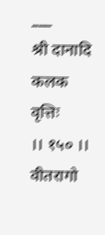___
श्री दानादि
कलक
वृत्तिः
।। १५० ।।
वीतरागो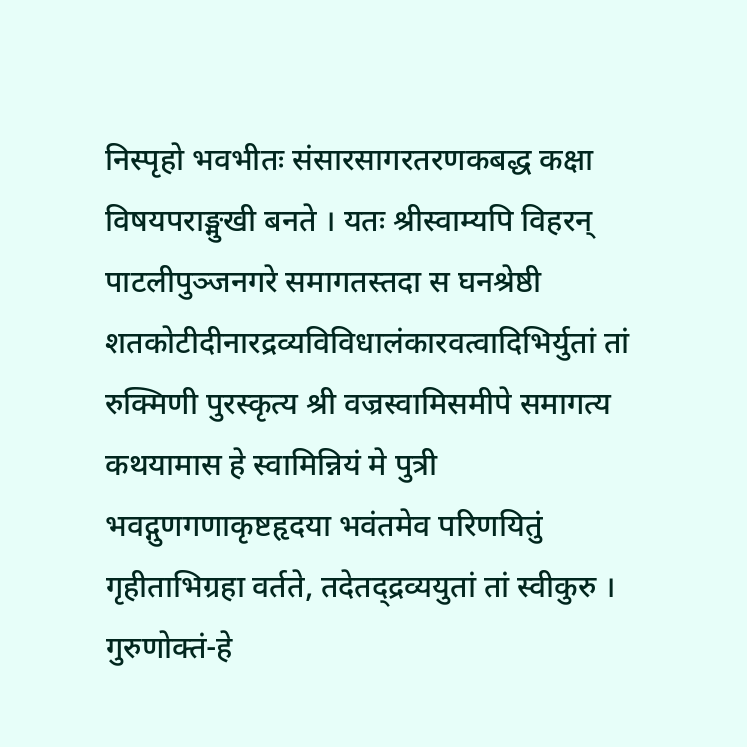निस्पृहो भवभीतः संसारसागरतरणकबद्ध कक्षा विषयपराङ्मुखी बनते । यतः श्रीस्वाम्यपि विहरन् पाटलीपुञ्जनगरे समागतस्तदा स घनश्रेष्ठी शतकोटीदीनारद्रव्यविविधालंकारवत्वादिभिर्युतां तां रुक्मिणी पुरस्कृत्य श्री वज्रस्वामिसमीपे समागत्य कथयामास हे स्वामिन्नियं मे पुत्री भवद्गुणगणाकृष्टहृदया भवंतमेव परिणयितुं गृहीताभिग्रहा वर्तते, तदेतद्द्रव्ययुतां तां स्वीकुरु । गुरुणोक्तं-हे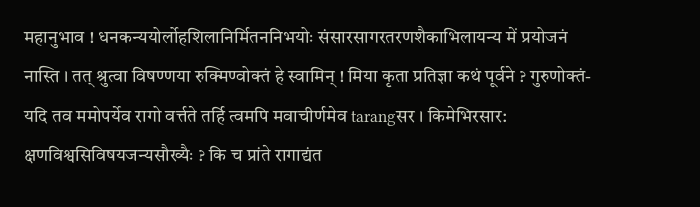महानुभाव ! धनकन्ययोर्लोहशिलानिर्मितननिभयोः संसारसागरतरणशैकाभिलायन्य में प्रयोजनं नास्ति । तत् श्रुत्वा विषण्णया रुक्मिण्वोक्तं हे स्वामिन् ! मिया कृता प्रतिज्ञा कथं पूर्वने ? गुरुणोक्तं-यदि तव ममोपर्येव रागो वर्त्तते तर्हि त्वमपि मवाचीर्णमेव tarangसर । किमेभिरसार: क्षणविश्वसिविषयजन्यसौख्यैः ? कि च प्रांते रागाद्यंत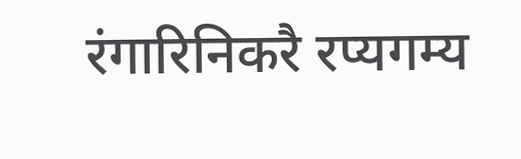रंगारिनिकरै रप्यगम्य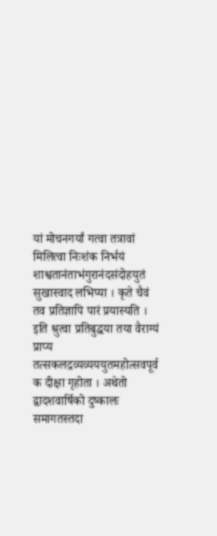यां मोचनगर्यां गत्वा तत्रावां मिलित्वा निःशंक निर्भयं शाश्वतानंताभंगुरानंदसंदोहयुतं सुखास्वाद लभिप्या । कृते चैवं तव प्रतिज्ञापि पारं प्रयास्यति । इति श्रुत्वा प्रतिबुद्धया तया वैराग्यं प्राप्य तत्सकलद्रव्यव्यययुतमहोत्सवपूर्व क दीक्षा गृहोता । अथेतो द्वादशवार्षिको दुष्कालः समागतस्तदा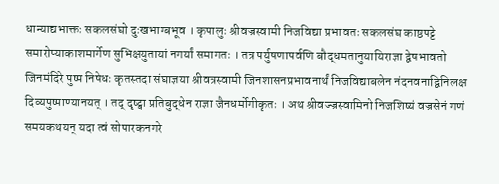धान्याद्यभाक्तः सकलसंघो दुःखभाग्बभूव । कृपालुः श्रीवज्रस्वामी निजविद्या प्रभावतः सकलसंघ काष्ठपट्टे समारोप्याकाशमार्गेण सुभिक्षयुतायां नगर्यां समागतः । तत्र पर्युषणापर्वणि बौद्धमतानुयायिराज्ञा द्वेषभावतो जिनमंदिरे पुष्प निषेधः कृतस्तदा संघाज्ञया श्रीवत्रस्वामी जिनशासनप्रभावनार्थं निजविद्याबलेन नंदनवनाद्विनिलक्ष दिव्यपुष्पाण्यानयत् । तद् दृष्ट्वा प्रतिबुद्धेन राज्ञा जैनधर्मोगीकृतः । अथ श्रीवज्ज्रस्वामिनो निजशिष्यं वज्रसेनं गणं समयकथयन् यदा त्वं सोपारकनगरे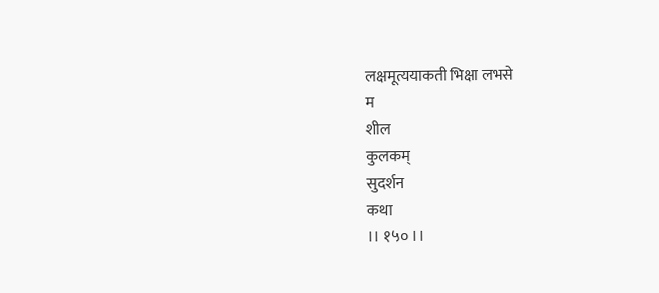लक्षमूत्ययाकती भिक्षा लभसे
म
शील
कुलकम्
सुदर्शन
कथा
।। १५० ।।